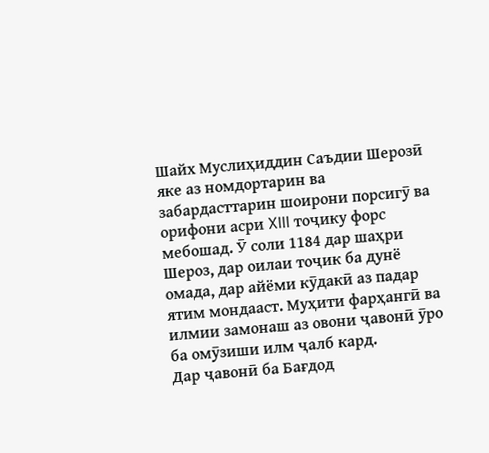Шайх Муслиҳиддин Саъдии Шерозӣ яке аз номдортарин ва забардасттарин шоирони порсигӯ ва орифони асри XIII тоҷику форс мебошад. Ӯ соли 1184 дар шаҳри Шероз, дар оилаи тоҷик ба дунё омада, дар айёми кӯдакӣ аз падар ятим мондааст. Муҳити фарҳангӣ ва илмии замонаш аз овони ҷавонӣ ӯро ба омӯзиши илм ҷалб кард.
Дар ҷавонӣ ба Бағдод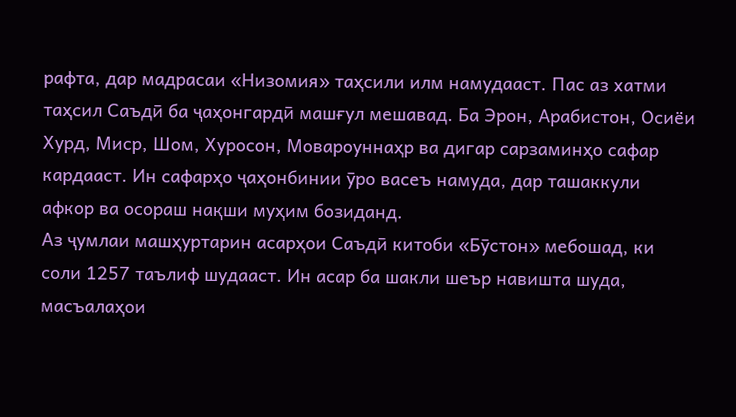рафта, дар мадрасаи «Низомия» таҳсили илм намудааст. Пас аз хатми таҳсил Саъдӣ ба ҷаҳонгардӣ машғул мешавад. Ба Эрон, Арабистон, Осиёи Хурд, Миср, Шом, Хуросон, Мовароуннаҳр ва дигар сарзаминҳо сафар кардааст. Ин сафарҳо ҷаҳонбинии ӯро васеъ намуда, дар ташаккули афкор ва осораш нақши муҳим бозиданд.
Аз ҷумлаи машҳуртарин асарҳои Саъдӣ китоби «Бӯстон» мебошад, ки соли 1257 таълиф шудааст. Ин асар ба шакли шеър навишта шуда, масъалаҳои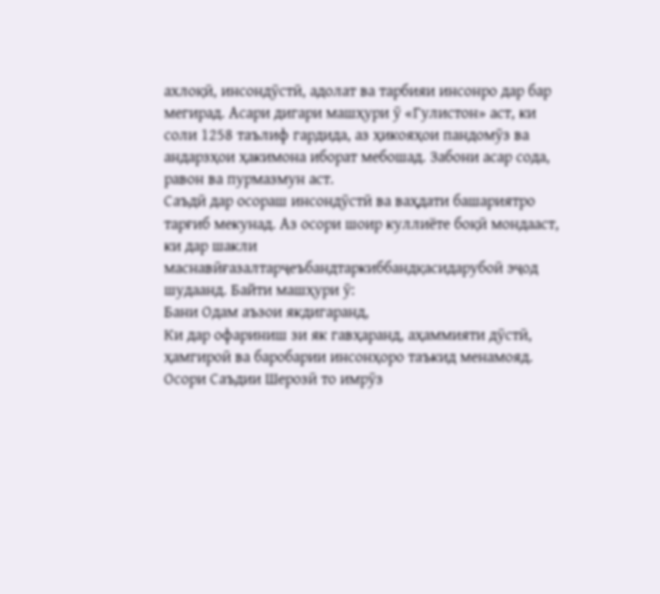ахлоқӣ, инсондӯстӣ, адолат ва тарбияи инсонро дар бар мегирад. Асари дигари машҳури ӯ «Гулистон» аст, ки соли 1258 таълиф гардида, аз ҳикояҳои пандомӯз ва андарзҳои ҳакимона иборат мебошад. Забони асар сода, равон ва пурмазмун аст.
Саъдӣ дар осораш инсондӯстӣ ва ваҳдати башариятро тарғиб мекунад. Аз осори шоир куллиёте боқӣ мондааст, ки дар шакли маснавӣғазалтарҷеъбандтаркиббандқасидарубоӣ эҷод шудаанд. Байти машҳури ӯ:
Бани Одам аъзои якдигаранд,
Ки дар офариниш зи як гавҳаранд, аҳаммияти дӯстӣ, ҳамгироӣ ва баробарии инсонҳоро таъкид менамояд.
Осори Саъдии Шерозӣ то имрӯз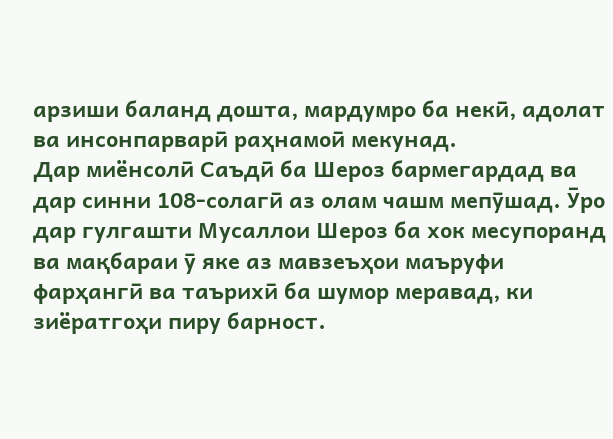арзиши баланд дошта, мардумро ба некӣ, адолат ва инсонпарварӣ раҳнамоӣ мекунад.
Дар миёнсолӣ Саъдӣ ба Шероз бармегардад ва дар синни 108-солагӣ аз олам чашм мепӯшад. Ӯро дар гулгашти Мусаллои Шероз ба хок месупоранд ва мақбараи ӯ яке аз мавзеъҳои маъруфи фарҳангӣ ва таърихӣ ба шумор меравад, ки зиёратгоҳи пиру барност.